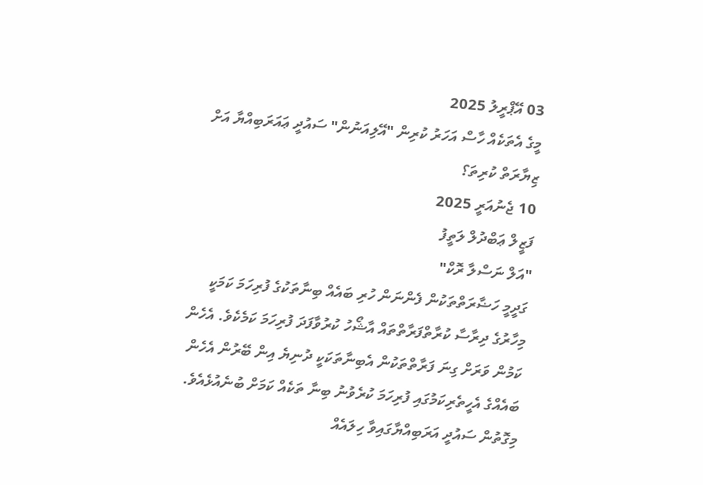03 އޭޕްރީލު 2025
މީގެ އެތަކެއް ހާސް އަހަރު ކުރިން "އޭލިއަނުން" ސައުދީ ޢައަރަބިއްޔާ އަށް ޒިޔާރަތް ކުރިތަ؟
10 ޖެނުއަރީ 2025
ފަޒީލް ޢަބްދުލް ލަތީފު
"އަލް ނަސްލާ ރޮކް"
ގަދީމީ ހަޟާރަތްތަކުން ފެންނަން ހުރި ބައެއް ބިނާތަކުގެ ފުރިހަމަ ކަމަކީ މިހާރުގެ ދިރާސާ ކުރާތްފަރާތްތައް އާޝޯހު ކުރުވާފަދަ ފުރިހަމަ ކަމެކެވެ. އެހެން ކަމުން ވަރަށް ގިނަ ފަރާތްތަކުން އެބިނާތަކަކީ ދުނިޔެ އިން ބޭރުން އެހެން ބައެއްގެ އެހީތެރިކަމުގައި ފުރިހަމަ ކުރެވުނު ބިނާ ތަކެއް ކަމަށް ބުނެއުޅެއެވެ. މިގޮތުން ސައުދީ އަރަބިއްޔާގައިވާ ހިލައެއް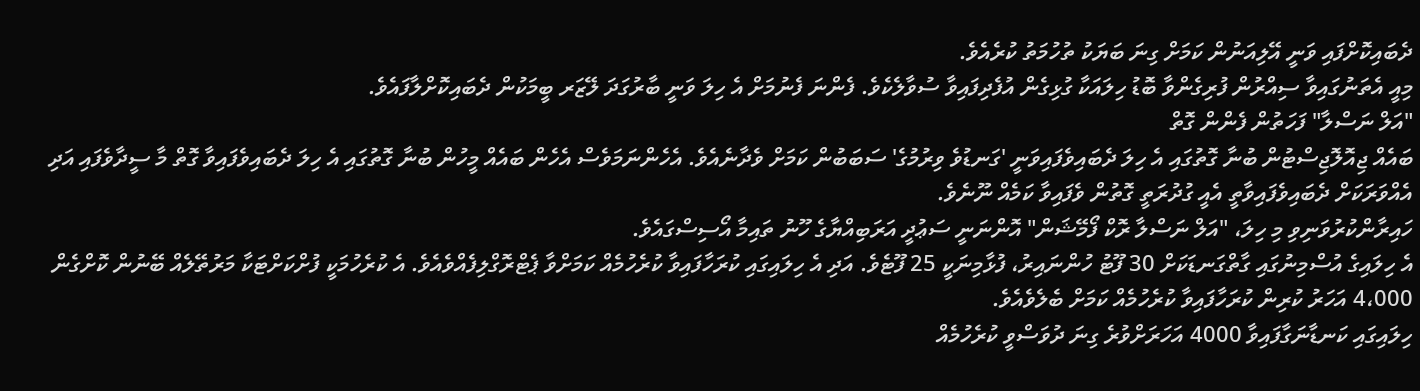ދެބައިކޮށްފައި ވަނީ އޭލިއަނުން ކަމަށް ގިނަ ބަޔަކު ތުހުމަތު ކުރެއެވެ.
މިއީ އެތަނުގައިވާ ސިއްރުން ފުރިގެންވާ ބޮޑު ހިލައަކާ ގުޅިގެން އުފެދިފައިވާ ސުވާލެކެވެ. ފެންނަ ފެނުމަށް އެ ހިލަ ވަނީ ބާރުގަދަ ލޭޒަރ ބީމަކުން ދެބައިކޮށްލާފައެވެ.
"އަލް ނަސްލާ" ފަހަތުން ފެންން ގޮތް
ބައެއް ޖިއޮލޮޖިސްޓުން ބުނާ ގޮތުގައި އެ ހިލަ ދެބައިވެފައިވަނީ 'ގަނޑުވެ ވިރުމުގެ' ސަބަބުން ކަމަށް ވެދާނެއެވެ. އެހެންނަމަވެސް އެހެން ބައެއް މީހުން ބުނާ ގޮތުގައި އެ ހިލަ ދެބައިވެފައިވާ ގޮތް މާ ސީދާވެފައި އަދި އެއްވަރަކަށް ދެބައިވެފައިވާތީ އެއީ ގުދުރަތީ ގޮތުން ވެފައިވާ ކަމެއް ނޫނެވެ.
ހައިރާންކުރުވަނިވި މި ހިލަ، "އަލް ނަސްލާ ރޮކް ފޯމޭޝަން" އޮންނަނީ ސަޢުދީ އަރަބިއްޔާގެ ހޫނު ތައިމާ އޯސިސްގައެވެ.
އެ ހިލައިގެ އުސްމިނުގައި ގާތްގަނޑަކަށް 30 ފޫޓު ހުންނައިރު، ފުޅާމިނަކީ 25 ފޫޓެވެ. އަދި އެ ހިލައިގައި ކުރަހާފައިވާ ކުރެހުމެއް ކަމަށްވާ ޕެޓްރޮގްލިފެއްވެއެވެ. އެ ކުރެހުމަކީ ފުށްކަށްޓަކާ މަރުތޭލެއް ބޭނުން ކޮށްގެން 4،000 އަހަރު ކުރިން ކުރަހާފައިވާ ކުރެހުމެއް ކަމަށް ބެލެވެއެވެ.
ހިލައިގައި ކަނޑާނަގާފައިވާ 4000 އަހަރަށްވުރެ ގިނަ ދުވަސްވީ ކުރެހުމެއް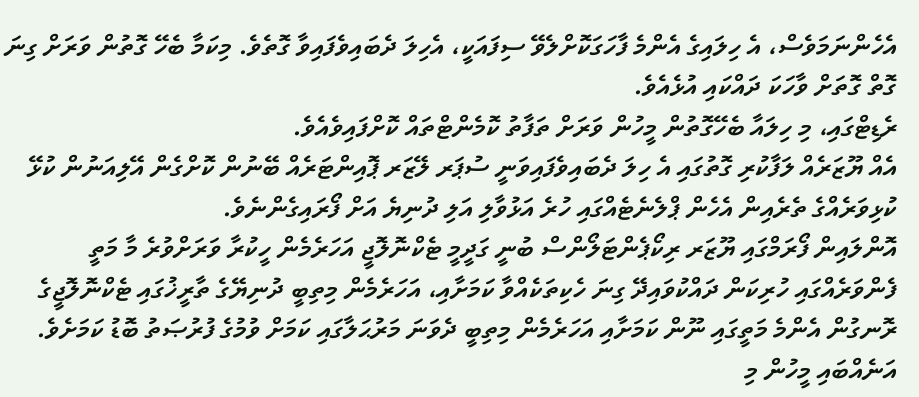އެހެންނަމަވެސް، އެ ހިލައިގެ އެންމެ ފާހަގަކޮށްލެވޭ ސިފައަކީ، އެހިލަ ދެބައިވެފައިވާ ގޮތެވެ. މިކަމާ ބެހޭ ގޮތުން ވަރަށް ގިނަ ގޮތް ގޮތަށް ވާހަކަ ދައްކައި އުޅެއެވެ.
ރެޑިޓްގައި، މި ހިލައާ ބެހޭގޮތުން މީހުން ވަރަށް ތަފާތު ކޮމެންޓްތައް ކޮށްފައިވެއެވެ.
އެއް ޔޫޒަރެއް ލަފާކުރި ގޮތުގައި އެ ހިލަ ދެބައިވެފައިވަނީ ސުޕަރ ލޭޒަރ ޕޮއިންޓަރެއް ބޭނުން ކޮށްގެން އޭލިއަނުން ކުޅޭ ކުޅިވަރެއްގެ ތެރެއިން އެހެން ޕްލެނެޓެއްގައި ހުރެ އަޅުވާލި އަލި ދުނިޔެ އަށް ފޯރައިގެންނެވެ.
އޮންލައިން ފޯރަމްގައި ޔޫޒަރ ރިކޯޕެންޓަލޯންސް ބުނީ ގަދީމީ ޓެކްނޮލޮޖީ އަހަރެމެން ހީކުރާ ވަރަށްވުރެ މާ މަތީ ފެންވަރެއްގައި ހުރިކަން ދައްކުވައިދޭ ގިނަ ހެކިތަކެއްވާ ކަމަށާއި، އަހަރެމެން މިތިބީ ދުނިޔޭގެ ތާރީޚުގައި ޓެކްނޮލޮޖީގެ ރޮނގުން އެންމެ މަތީގައި ނޫން ކަމަށާއި އަހަރެމެން މިތިބީ ދެވަނަ މަރުޙަލާގައި ކަމަށް ވުމުގެ ފުރުޞަތު ބޮޑު ކަމަށެވެ.
އަނެއްބައި މީހުން މި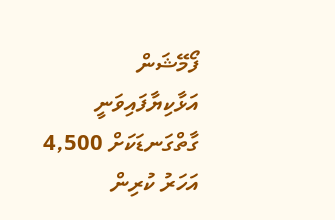ފޯމޭޝަން އަޅާކިޔާފައިވަނީ ގާތްގަނޑަކަށް 4,500 އަހަރު ކުރިން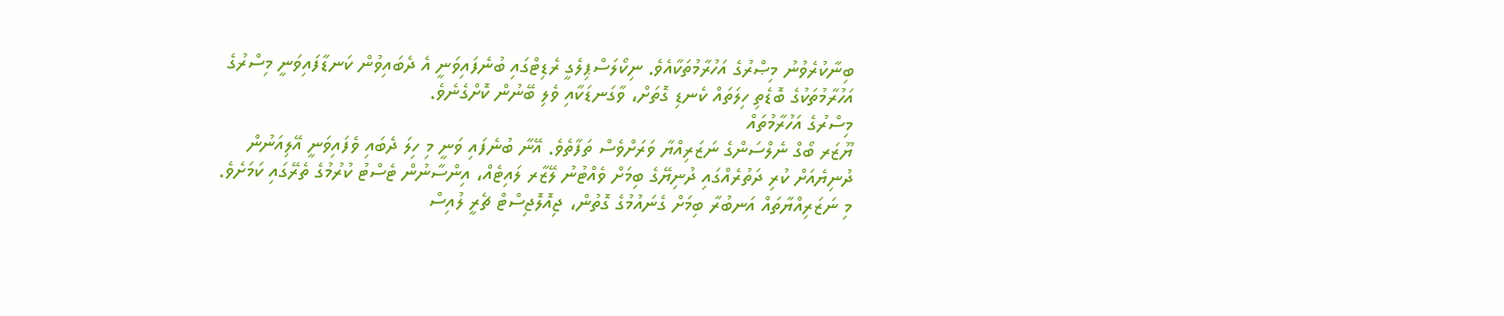ބިނާކުރެވުނު މިޞްރުގެ އަހުރާމުތަކާއެވެ. ނިކޯލަސްޕިލެގީ ރެޑިޓްގައި ބުނެފައިވަނީ އެ ދެބައިވުން ކަނޑާފައިވަނީ މިސްރުގެ އަހުރާމުތަކުގެ ބޮޑެތި ހިލަތައް ކެނޑި ގޮތަށް، ވާގަނޑަކާއި ވެލި ބޭނުން ކޮށްގެނެވެ.
މިސްރުގެ އަހުރާމުތައް
ޔޫޒަރ ބޯގް ނެލްސަންގެ ނަޒަރިއްޔާ ވަރަށްވެސް ތަފާތެވެ. އޭނާ ބުނެފައި ވަނީ މި ހިލަ ދެބައި ވެފައިވަނީ އޭލިއަނުން ދުނިޔެއަށް ކުރި ދަތުރެއްގައި ދުނިޔޭގެ ބިމަށް ވެއްޓުނު ލޭޒާރ ލައިޓެއް، އިންސާނުން ޓެސްޓު ކުރުމުގެ ތެރޭގައި ކަމަށެވެ.
މި ނަޒަރިއްޔާތައް އަނބުރާ ބިމަށް ގެނައުމުގެ ގޮތުން، ޖިއޮލޮޖިސްޓް ޗެރީ ލުއިސް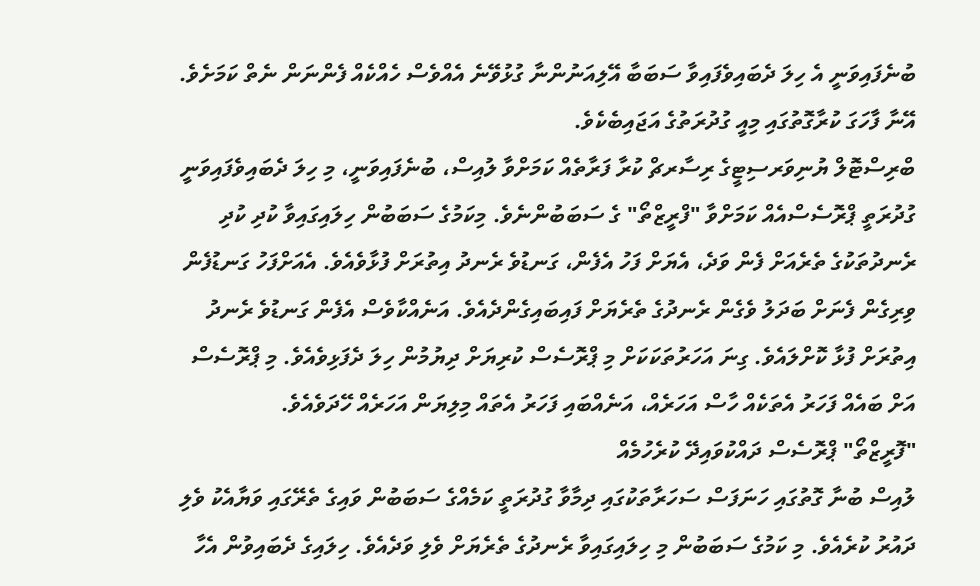ބުނެފައިވަނީ އެ ހިލަ ދެބައިވެފައިވާ ސަބަބާ އޭލިއަނުންނާ ގުޅުވޭނެ އެއްވެސް ހެއްކެއް ފެންނަން ނެތް ކަމަށެވެ. އޭނާ ފާހަގަ ކުރާގޮތުގައި މިއީ ގުދުރަތުގެ އަޖައިބެކެވެ.
ބްރިސްޓޮލް ޔުނިވަރސިޓީގެ ރިސާރޗް ކުރާ ފަރާތެއް ކަމަށްވާ ލުއިސް، ބުނެފައިވަނީ، މި ހިލަ ދެބައިވެފައިވަނީ ގުދުރަތީ ޕްރޮސެސްއެއް ކަމަށްވާ "ފްރީޒްތޯ" ގެ ސަބަބުންނެވެ. މިކަމުގެ ސަބަބުން ހިލައިގައިވާ ކުދި ކުދި ރެނދުތަކުގެ ތެރެއަށް ފެން ވަދެ، އެޔަށް ފަހު އެފެން، ގަނޑުވެ ރެނދު އިތުރަށް ފުޅާވެއެވެ. އެއަށްފަހު ގަނޑުފެން ވިރިގެން ފެނަށް ބަދަލު ވެގެން ރެނދުގެ ތެރެޔަށް ފައިބައިގެންދެއެވެ. އަނެއްކާވެސް އެފެން ގަނޑުވެ ރެނދު އިތުރަށް ފުޅާ ކޮށްލައެވެ. ގިނަ އަހަރުތަކަކަށް މި ޕްރޮސެސް ކުރިޔަށް ދިޔުމުން ހިލަ ދެފަޅިވެއެވެ. މި ޕްރޮސެސް އަށް ބައެއް ފަހަރު އެތަކެއް ހާސް އަހަރެއް، އަނެއްބައި ފަހަރު އެތައް މިލިޔަން އަހަރެއް ހޭދަވެއެވެ.
"ފޮރީޒްތޯ" ޕްރޮސެސް ދައްކުވައިދޭ ކުރެހުމެއް
ލުއިސް ބުނާ ގޮތުގައި ހަނަފަސް ސަހަރާތަކުގައި ދިމާވާ ގުދުރަތީ ކަމެއްގެ ސަބަބުން ވައިގެ ތެރޭގައި ވަޔާއެކު ވެލި ދައުރު ކުރެއެވެ. މި ކަމުގެ ސަބަބުން މި ހިލައިގައިވާ ރެނދުގެ ތެރެޔަށް ވެލި ވަދެއެވެ. ހިލައިގެ ދެބައިވުން އެހާ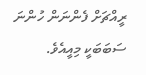ރީއްޗަށް ފެންނަން ހުންނަ ސަބަބަކީ މިއީއެވެ.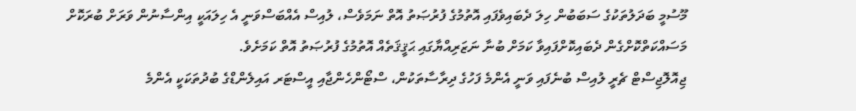މޫސުމީ ބަދަލުތަކުގެ ސަބަބުން ހިލަ ދެބައިވެފައި އޮތުމުގެ ފުރުޞަތު އޮތް ނަމަވެސް، ލުއިސް އެއްބަސްވަނީ އެ ހިލައަކީ އިންސާނުން ވަރަށް ބުރަކޮށް މަސައްކަތްކޮށްގެން ދެބައިކޮށްފައިވާ ކަމަށް ބުނާ ނަޒަރިއްޔާގައި ޙަޤީޤަތެއް އޮތުމުގެ ފުރުޞަތު އޮތް ކަމަށެވެ.
ޖިއޮލޮޖިސްޓް ޗެރީ ލުއިސް ބުނެފައި ވަނީ އެންމެ ފަހުގެ ދިރާސާތަކުން، ސްޓޯންހެންޖާއި އީސްޓަރ އައިލެންޑްގެ ބުދުތަކަކީ އެންމެ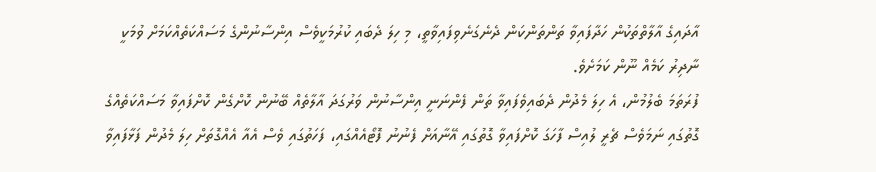އާދައިގެ އާލާތްތަކުން ހަދާފައިވާ ތަންތަންކަން ދެނެގަނެވިފައިވާތީ، މި ހިލަ ދެބައި ކުރުމަކީވެސް އިންސާނުންގެ މަސައްކަތެއްކަމަށް ވުމަކީ ނާދިރު ކަމެއް ނޫން ކަމަށެވެ.
ފުރަތަމަ ބެލުމުން، އެ ހިލަ މެދުން ދެބައިވެފައިވާ ތަން ފެންނަނީ އިންސާނުން ވަރުގަދަ އާލާތެއް ބޭނުން ކޮށްގެން ކޮށްފައިވާ މަސައްކަތެއްގެ ގޮތުގައި ނަމަވެސް ޗެރީ ލުއިސް ފާހަގަ ކޮށްފައިވާ ގޮތުގައި އޭނާއަށް ފެނުނު ފޮޓޯއެއްގައި، ފަހަތުގައި ވެސް އެއާ އެއްގޮތަށް ހިލަ މެދުން ފަޅާފައިވާ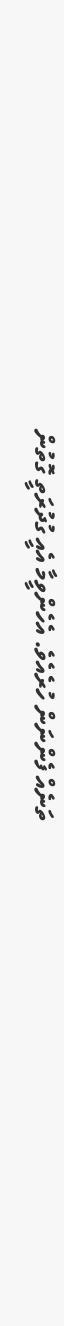ތަނެއް ފެންނަން ހުރެއެވެ. އެހެންވީމާ އެއީ ގުދުރަތީ ގޮތުން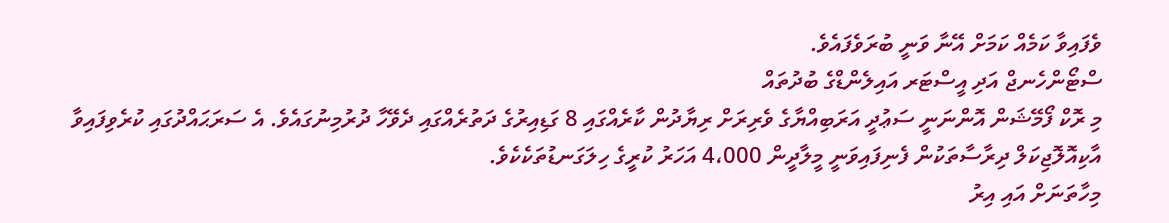ވެފައިވާ ކަމެއް ކަމަށް އޭނާ ވަނީ ބުރަވެފައެވެ.
ސްޓޯންހެނޖް އަދި އީސްޓަރ އައިލެންޑްގެ ބުދުތައް
މި ރޮކް ފޯމޭޝަން އޮންނަނީ ސަޢުދީ އަރަބިއްޔާގެ ވެރިރަށް ރިޔާދުން ކާރެއްގައި 8 ގަޑިއިރުގެ ދަތުރެއްގައި ދެވޭހާ ދުރުމިނުގައެވެ. އެ ސަރަޙައްދުގައި ކުރެވިފައިވާ އާކިއޮލޮޖިކަލް ދިރާސާތަކުން ފެނިފައިވަނީ މީލާދީން 4،000 އަހަރު ކުރީގެ ހިލަގަނޑުތަކެކެވެ.
މިހާތަނަށް އައި އިރު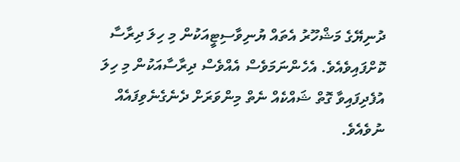ދުނިޔޭގެ މަޝްހޫރު އެތައް ޔުނިވާސިޓީއަކުން މި ހިލަ ދިރާސާ ކޮށްފައިވެއެވެ. އެހެންނަމަވެސް އެއްވެސް ދިރާސާއަކުން މި ހިލަ އުފެދިފައިވާ ގޮތް ޝައްކެއް ނެތް މިންވަރަށް ދެނެގެނެވިފައެއް ނުވެއެވެ.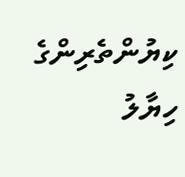ކިޔުންތެރިންގެ ހިޔާލު